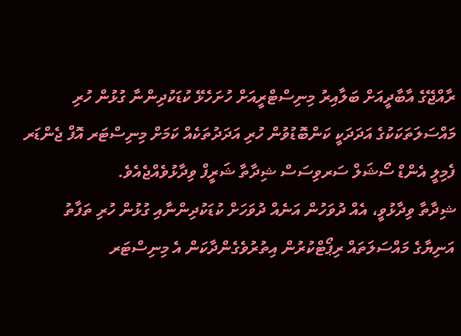ރާއްޖޭގެ އާބާދީއަށް ބަލާއިރު މިނިސްޓްރީއަށް ހުށަހެޅޭ ކުޑަކުދިންނާ ގުޅުން ހުރި މައްސަލަތަކަކުގެ އަދަދަކީ ކަންބޮޑުވުން ހުރި އަދަދުތަކެއް ކަމަށް މިނިސްޓަރ އޮފް ޖެންޑަރ ފެމިލީ އެންޑް ސޯޝަލް ސަރވިސަސް ޝިދާތާ ޝަރީފް ވިދާޅުވެއްޖެއެވެ.
ޝިދާތާ ވިދާޅުވީ، އެއް ދުވަހުން އަނެއް ދުވަހަށް ކުޑަކުދިންނާއި ގުޅުން ހުރި ތަފާތު އަނިޔާގެ މައްސަލަތައް ރިޕޯޓްކުރުން އިތުރުވެގެންދާކަން އެ މިނިސްޓަރ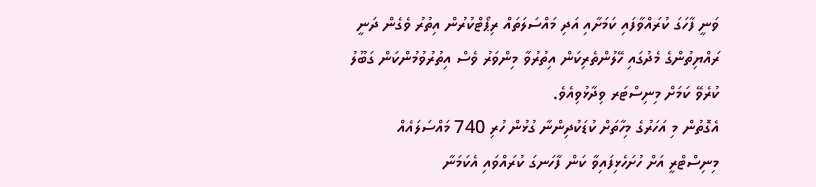ވަނީ ފާހަގަ ކުރައްވާފައި ކަމަށާއި އަދި މައްސަލަތައް ރިޕޯޓްކުރުން އިތުރު ވެގެން ދަނީ ރައްޔިތުންގެ މެދުގައި ހޭލުންތެރިކަން އިތުރުވާ މިންވަރު ވެސް އިތުރުވުމުންކަން ގަބޫލު ކުރެވޭ ކަމަށް މިނިސްޓަރ ވިދާޅުވިއެވެ.
އެގޮތުން މި އަހަރުގެ މިހާތަށް ކުޑަކުދިންނާ ގުޅުން ހުރި 740 މައްސަލައެއް މިނިސްޓްރީ އަށް ހުށަހެޅިފައިވާ ކަން ފާހަނގަ ކުރައްވައި އެކަމަނާ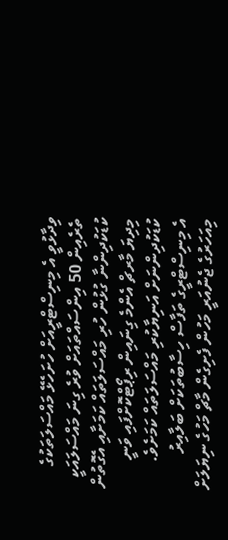ވިދާޅުވީ އެ މިނިސްޓްރީއަށް ހުށަހެޅޭ މައްސަލަތަކުގެ ތެރެއިން 50 އިންސައްތައަށް ވުރެ ގިނަ މައްސަލައަކީ ކުޑަކުދިންނާ ގުޅުން ހުރި މައްސަލަތައް ކަމަށާއި އެގޮތުން މިދިޔަ މާރޗް އެންމެ ގިނައިން ރިޕޯޓްކޮށްފައި ވަނީ ކުޑަކުދިންނަށް އަނިޔާކުރި މައްސަލަތައް ކަމަށެވެ.
އެ މިނިސްޓްރީގެ ތަފާސް ހިސާބުތަކަށް ބަލާއިރު މިއަހަރުގެ ޖެނުއަރީ މަހުން ފެށިގެން މާޗް މަހުގެ ނިޔަލަށް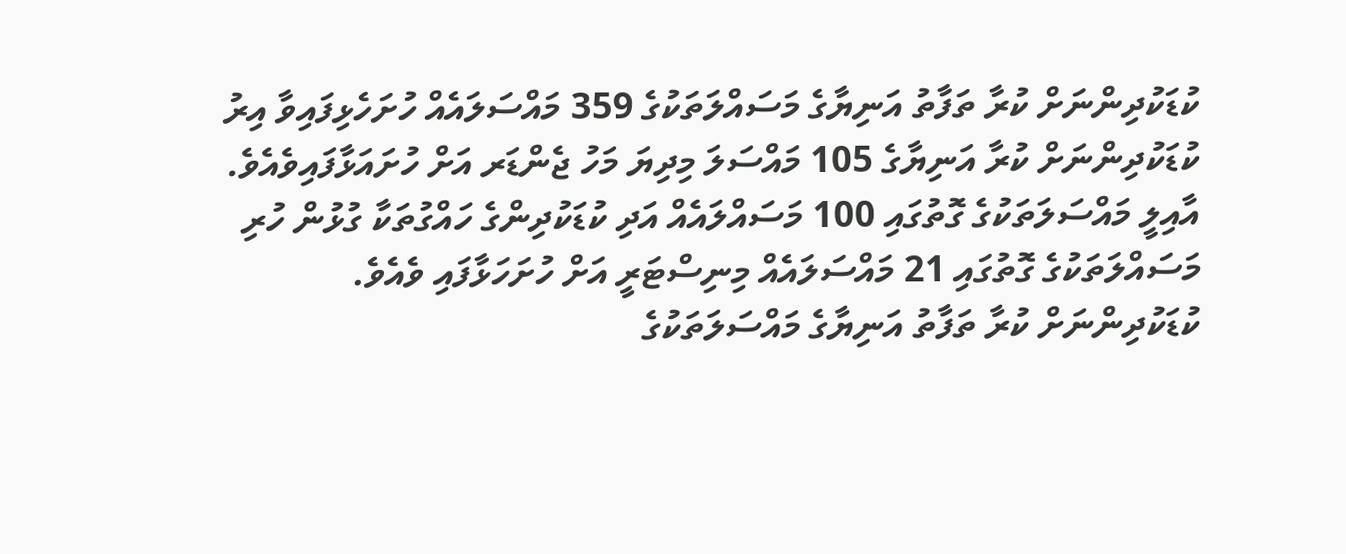ކުޑަކުދިންނަށް ކުރާ ތަފާތު އަނިޔާގެ މަސައްލަތަކުގެ 359 މައްސަލައެއް ހުށަހެޅިފައިވާ އިރު ކުޑަކުދިންނަށް ކުރާ އަނިޔާގެ 105 މައްސަލަ މިދިޔަ މަހު ޖެންޑަރ އަށް ހުށައަޅާފައިވެއެވެ.
އާއިލީ މައްސަލަތަކުގެ ގޮތުގައި 100 މަސައްލައެއް އަދި ކުޑަކުދިންގެ ހައްގުތަކާ ގުޅުން ހުރި މަސައްލަތަކުގެ ގޮތުގައި 21 މައްސަލައެއް މިނިސްޓަރީ އަށް ހުށަހަޅާފައި ވެއެވެ.
ކުޑަކުދިންނަށް ކުރާ ތަފާތު އަނިޔާގެ މައްސަލަތަކުގެ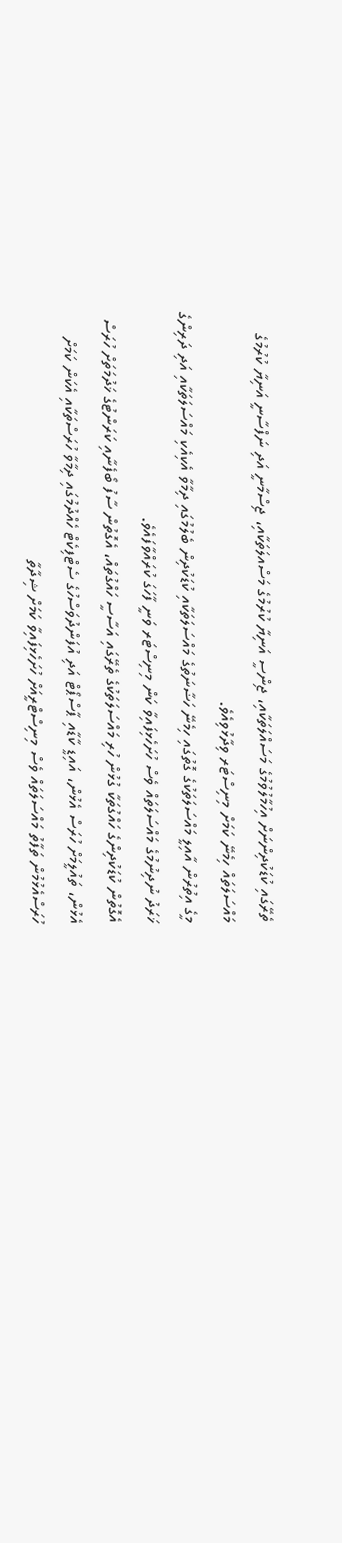ތެރޭގައި ކުޑަކުދިންނަށް އިހުމާލުވުމުގެ މަސައްލަތަކާއި، ޖިންސީ އަނިޔާ ކުރުމުގެ މަސްއލަތަކާއި، ޖިސްމާނީ އަދި ނަފްސާނީ އަނިޔާ ކުރުމުގެ މައްސަލަތައް ހިމެނޭ ކަމަށް މިނިސްޓަރ ވިދާޅުވިއެވެ.
މީގެ އިތުރުން އާއިލީ މައްސަލަތަކުގެ ގޮތުގައި ހިމެނޭ ހަޟާނަތުގެ މައްސަލަތަކާއި ކުޑަކުދިން ބެލުމުގައި ދިމާވާ އެކިއެކި މައްސަލަތަކާއި އަދި ދަރިންގެ ޚަރަދު ނުދިނުމުގެ މައްސަލަތައް ވެސް ހުށަހެޅިފައިވާ ކަން މިނިސްޓަރ ވަނީ ފާހަގަ ކުރައްވާފައެވެ.
އެގޮތުން ކުޑަކުދިންގެ ހައްގުތަކާ ގުޅުން ހުރި މައްސަލަތަކުގެ ތެރޭގައި އަސާސީ ހައްގުތައް، އެގޮތުން ސާފު ބޯފެނާއި ކަރަންޓުގެ ޚަދުމަތަށް ހުރަސް އެޅުން، ތައުލީމަށް ހުރަސް އެޅުން، އައިޑީ ކާޑާއި ޕާސްޕޯޓް އަދި އުފަންދުވަސްހުގެ ސެޓްފިކެޓް ހެއްދުމުގައި ދިމާވާ ހުރަސްތަކާއި އެކަން ކަމަށް ހުރަސްއެޅުމުން ތަފާތު މައްސަލަތައް ވެސް މިނިސްޓްރީއަށް ހުށަހެޅިފައިވާ ކަމަށް ޝިދާތާ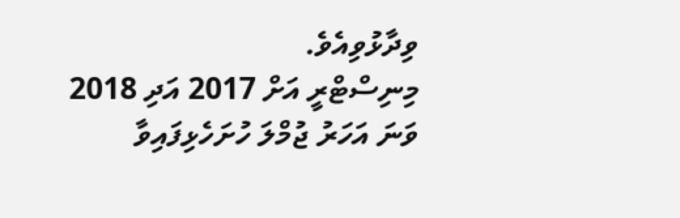ވިދާޅުވިއެވެ.
މިނިސްޓްރީ އަށް 2017 އަދި 2018 ވަނަ އަހަރު ޖުމްލަ ހުށަހެޅިފައިވާ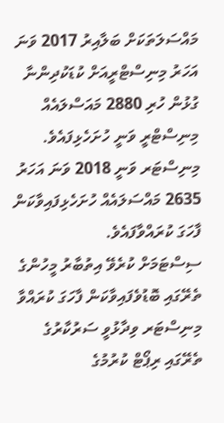މައްސަލަތަކަށް ބަލާއިރު 2017 ވަނަ އަހަރު މިނިސްޓްރީއަށް ކުޑަކުދިންނާ ގުޅުން ހުރި 2880 މައަސްލައެއް މިނިސްޓްރީ ވަނީ ހުށަހެޅިފައެވެ.
މިނިސްޓަރ ވަނީ 2018 ވަނަ އަހަރު 2635 މައްސަލައެއް ހުށަހެޅިފައިވާކަން ފާހަގަ ކުރައްވާފައެވެ.
ސިސްޓަމަށް ކުރެވޭ އިތުބާރު މީހުންގެ ތެރޭގައި ބޮޑުވެފައިވާކަން ފާހަގަ ކުރައްވާ މިނިސްޓަރ ވިދާޅުވީ ސަރުކާރުގެ ތެރޭގައި ރިޕޯޓް ކުރުމުގެ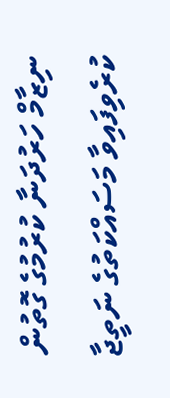ނިޒާމް ހަރުދަނާ ކުރުމުގެ ގޮތުން ކުރެވިފައިވާ މަސައްކަތުގެ ނަތީޖާ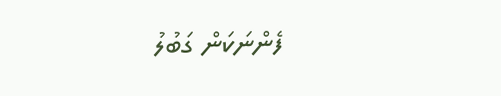ފެންނަކަން ގަބުލު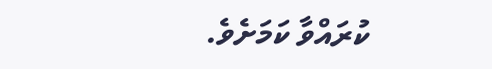ކުރައްވާ ކަމަށެވެ.